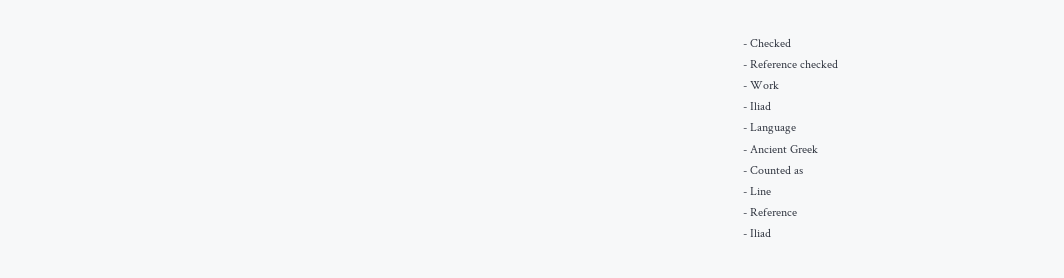- Checked
- Reference checked
- Work
- Iliad
- Language
- Ancient Greek
- Counted as
- Line
- Reference
- Iliad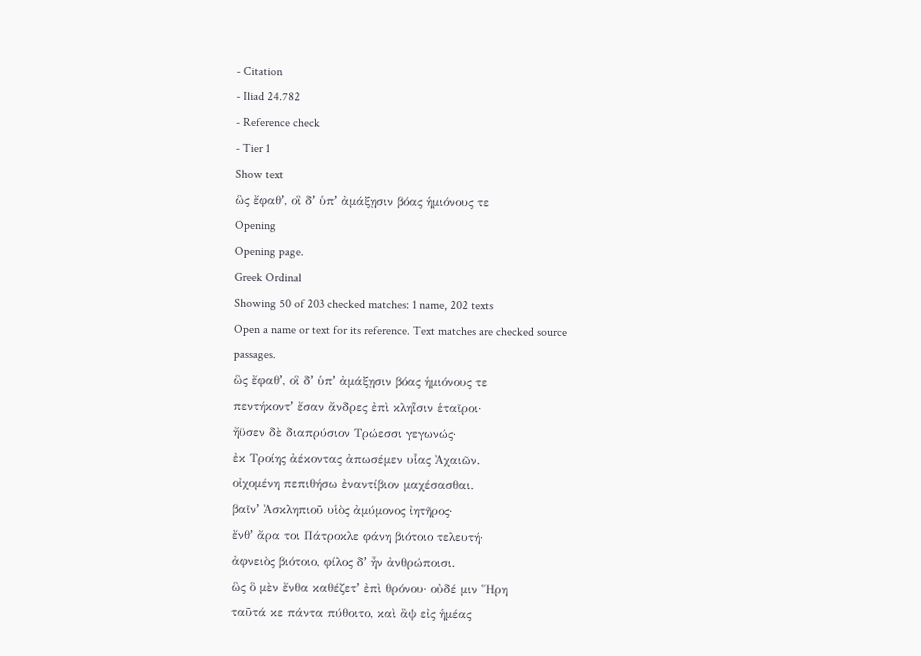- Citation
- Iliad 24.782
- Reference check
- Tier 1
Show text
ὣς ἔφαθʼ, οἳ δʼ ὑπʼ ἀμάξῃσιν βόας ἡμιόνους τε
Opening
Opening page.
Greek Ordinal
Showing 50 of 203 checked matches: 1 name, 202 texts
Open a name or text for its reference. Text matches are checked source passages.
ὣς ἔφαθʼ, οἳ δʼ ὑπʼ ἀμάξῃσιν βόας ἡμιόνους τε
πεντήκοντʼ ἔσαν ἄνδρες ἐπὶ κληῗσιν ἑταῖροι·
ἤϋσεν δὲ διαπρύσιον Τρώεσσι γεγωνώς·
ἐκ Τροίης ἀέκοντας ἀπωσέμεν υἷας Ἀχαιῶν.
οἰχομένη πεπιθήσω ἐναντίβιον μαχέσασθαι.
βαῖνʼ Ἀσκληπιοῦ υἱὸς ἀμύμονος ἰητῆρος·
ἔνθʼ ἄρα τοι Πάτροκλε φάνη βιότοιο τελευτή·
ἀφνειὸς βιότοιο, φίλος δʼ ἦν ἀνθρώποισι.
ὣς ὃ μὲν ἔνθα καθέζετʼ ἐπὶ θρόνου· οὐδέ μιν Ἥρη
ταῦτά κε πάντα πύθοιτο, καὶ ἂψ εἰς ἡμέας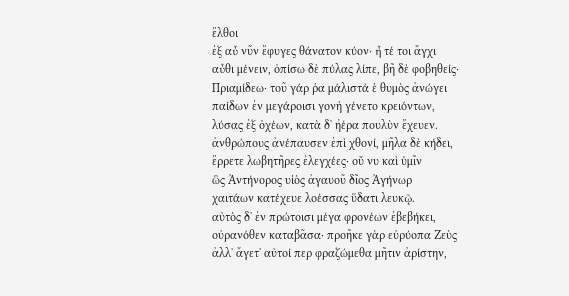ἔλθοι
ἐξ αὖ νῦν ἔφυγες θάνατον κύον· ἦ τέ τοι ἄγχι
αὖθι μένειν, ὀπίσω δὲ πύλας λίπε, βῆ δὲ φοβηθείς·
Πριαμίδεω· τοῦ γάρ ῥα μάλιστά ἑ θυμὸς ἀνώγει
παίδων ἐν μεγάροισι γονὴ γένετο κρειόντων,
λύσας ἐξ ὀχέων, κατὰ δʼ ἠέρα πουλὺν ἔχευεν.
ἀνθρώπους ἀνέπαυσεν ἐπὶ χθονί, μῆλα δὲ κήδει,
ἔρρετε λωβητῆρες ἐλεγχέες· οὔ νυ καὶ ὑμῖν
ὣς Ἀντήνορος υἱὸς ἀγαυοῦ δῖος Ἀγήνωρ
χαιτάων κατέχευε λοέσσας ὕδατι λευκῷ.
αὐτὸς δʼ ἐν πρώτοισι μέγα φρονέων ἐβεβήκει,
οὐρανόθεν καταβᾶσα· προῆκε γὰρ εὐρύοπα Ζεὺς
ἀλλʼ ἄγετʼ αὐτοί περ φραζώμεθα μῆτιν ἀρίστην,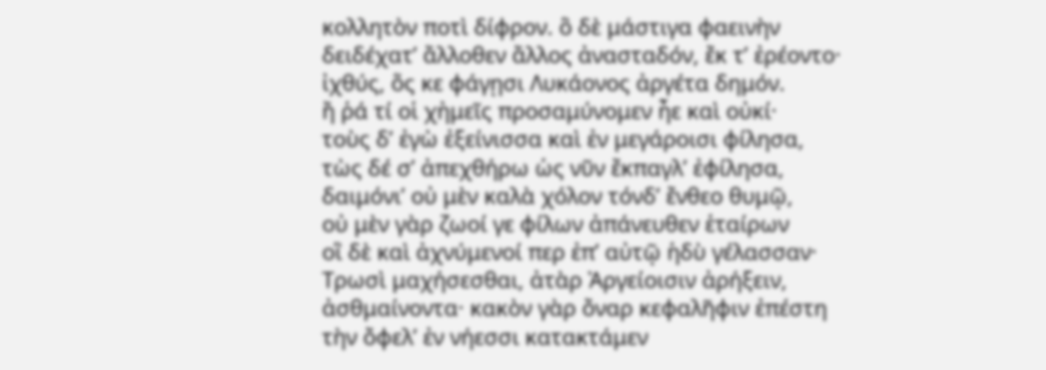κολλητὸν ποτὶ δίφρον. ὃ δὲ μάστιγα φαεινὴν
δειδέχατʼ ἄλλοθεν ἄλλος ἀνασταδόν, ἔκ τʼ ἐρέοντο·
ἰχθύς, ὅς κε φάγῃσι Λυκάονος ἀργέτα δημόν.
ἤ ῥά τί οἱ χἠμεῖς προσαμύνομεν ἦε καὶ οὐκί·
τοὺς δʼ ἐγὼ ἐξείνισσα καὶ ἐν μεγάροισι φίλησα,
τὼς δέ σʼ ἀπεχθήρω ὡς νῦν ἔκπαγλʼ ἐφίλησα,
δαιμόνιʼ οὐ μὲν καλὰ χόλον τόνδʼ ἔνθεο θυμῷ,
οὐ μὲν γὰρ ζωοί γε φίλων ἀπάνευθεν ἑταίρων
οἳ δὲ καὶ ἀχνύμενοί περ ἐπʼ αὐτῷ ἡδὺ γέλασσαν·
Τρωσὶ μαχήσεσθαι, ἀτὰρ Ἀργείοισιν ἀρήξειν,
ἀσθμαίνοντα· κακὸν γὰρ ὄναρ κεφαλῆφιν ἐπέστη
τὴν ὄφελʼ ἐν νήεσσι κατακτάμεν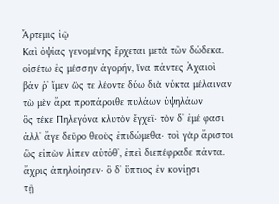Ἄρτεμις ἰῷ
Καὶ ὀψίας γενομένης ἔρχεται μετὰ τῶν δώδεκα.
οἰσέτω ἐς μέσσην ἀγορήν, ἵνα πάντες Ἀχαιοὶ
βάν ῥʼ ἴμεν ὥς τε λέοντε δύω διὰ νύκτα μέλαιναν
τὼ μὲν ἄρα προπάροιθε πυλάων ὑψηλάων
ὃς τέκε Πηλεγόνα κλυτὸν ἔγχεϊ· τὸν δʼ ἐμέ φασι
ἀλλʼ ἄγε δεῦρο θεοὺς ἐπιδώμεθα· τοὶ γὰρ ἄριστοι
ὣς εἰπὼν λίπεν αὐτόθʼ, ἐπεὶ διεπέφραδε πάντα.
ἄχρις ἀπηλοίησεν· ὃ δʼ ὕπτιος ἐν κονίῃσι
τῇ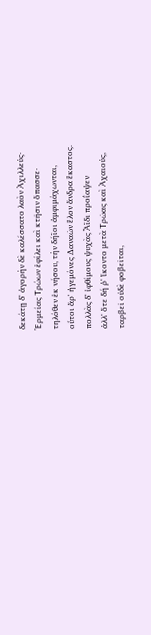δεκάτῃ δʼ ἀγορὴν δὲ καλέσσατο λαὸν Ἀχιλλεύς·
Ἑρμείας Τρώων ἐφίλει καὶ κτῆσιν ὄπασσε·
τηλόθεν ἐκ νήσου, τὴν δήϊοι ἀμφιμάχωνται,
οὗτοι ἄρʼ ἡγεμόνες Δαναῶν ἕλον ἄνδρα ἕκαστος.
πολλὰς δʼ ἰφθίμους ψυχὰς Ἄϊδι προΐαψεν
ἀλλʼ ὅτε δή ῥʼ ἵκοντο μετὰ Τρῶας καὶ Ἀχαιούς,
ταρβεῖ οὐδὲ φοβεῖται,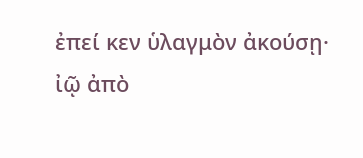ἐπεί κεν ὑλαγμὸν ἀκούσῃ·
ἰῷ ἀπὸ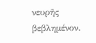νευρῆς βεβλημένον.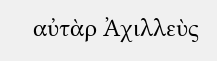αὐτὰρ Ἀχιλλεὺς